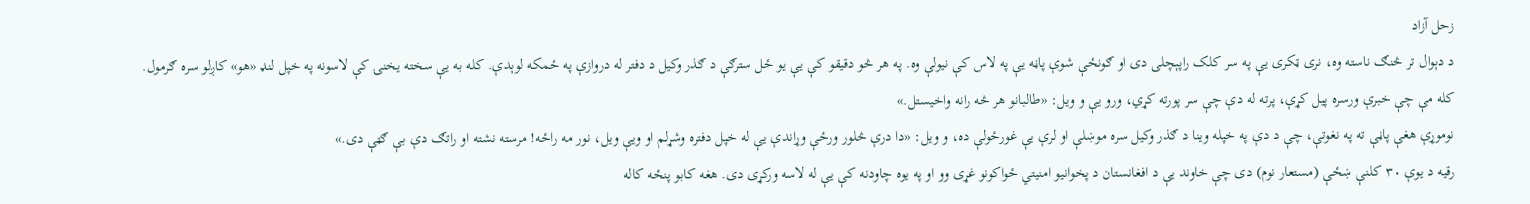زحل آزاد
د دېوال تر څنګ ناسته وه، نری ټکری یې په سر کلک راپېچلی دی او ګونځې شوې پاڼه یې په لاس کې نیولې وه. په هر څو دقیقو کې یې یو ځل سترګې د ګذر وکیل د دفتر له دروازې په ځمکه لوېدې. کله به یې سخته یخنۍ کې لاسونه په خپل لنډ «هو» کاږلو سره ګرمول.
کله مې چې خبرې ورسره پیل کړې، پرته له دې چې سر پورته کړي، ورو یې و ویل: «طالبانو هر څه رانه واخیستل.»
نوموړې هغې پاڼې ته په نغوتې، چې د دې په خپله وینا د ګذر وکیل سره موښلې او لرې یې غورځولې ده، و ویل: «دا درې څلور ورځې وړاندې یې له خپل دفتره وشړلم او ویې ویل، نور مه راځه! مرسته نشته او راتګ دې بې ګټې دی.»
رقیه د یوې ۳۰ کلنې ښځې (مستعار نوم) دی چې خاوند یې د افغانستان د پخوانیو امنیتي ځواکونو غړی وو او په یوه چاودنه کې یې له لاسه ورکړی دی. هغه کابو پنځه کاله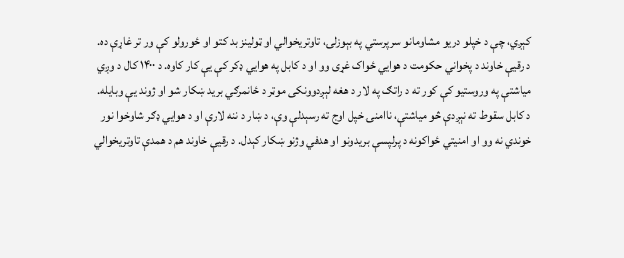کېږي، چې د خپلو دریو مشاومانو سرپرستي په بېوزلۍ، تاوتریخوالي او ټولینز بد کتو او ځورولو کې ور تر غاړې ده.
د رقیې خاوند د پخواني حکومت د هوايي ځواک غړی وو او د کابل په هوايي ډکر کې یې کار کاوه. د ۱۴۰۰ کال د وږي میاشتې په وروستیو کې کور ته د راتګ په لار د هغه لېږدوونکی موټر د ځانمرګي برید ښکار شو او ژوند یې وبایله.
د کابل سقوط ته نېږدې څو میاشتې، ناامنۍ خپل اوج ته رسېدلې وې، د ښار د ننه لارې او د هوايي ډګر شاوخوا نور خوندي نه وو او امنیتي ځواکونه د پرلپسې بریدونو او هدفي وژنو ښکار کېدل. د رقیې خاوند هم د همدې تاوتریخوالي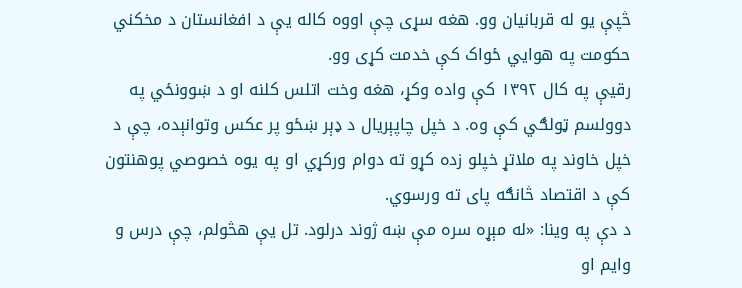څپې یو له قربانیان وو. هغه سړی چې اووه کاله یې د افغانستان د مخکني حکومت په هوايي ځواک کې خدمت کړی وو.
رقیې په کال ۱۳۹۲ کې واده وکړ، هغه وخت اتلس کلنه او د ښوونځي په دوولسم ټولګي کې وه. د خپل چاپېریال د ډېر ښځو پر عکس وتوانېده، چې د خپل خاوند په ملاتړ خپلو زده کړو ته دوام ورکړي او په یوه خصوصي پوهنتون کې د اقتصاد څانګه پای ته ورسوي.
د دې په وینا: «له مېړه سره مې ښه ژوند درلود. تل یې هڅولم، چې درس و وایم او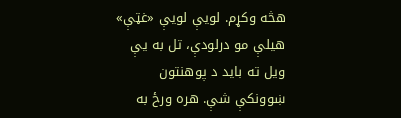هڅه وکړم. لویې لویې «غټې» هیلې مو درلودې، تل به یې ویل ته باید د پوهنتون ښوونکې شې. هره ورځ به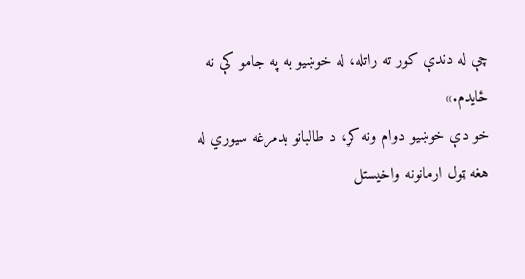چې له دندې کور ته راتله، له خوښیو به په جامو کې نه ځایدم.»
خو دې خوښیو دوام ونه کړ، د طالبانو بدمرغه سیوري له هغه ټول ارمانونه واخیستل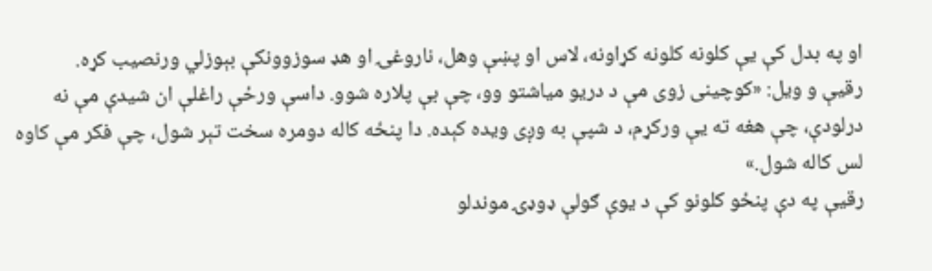او په بدل کې یې کلونه کلونه کړاونه، لاس او پښې وهل، ناروغۍ او هډ سوزوونکې بېوزلي ورنصیب کړه.
رقیې و ویل: «کوچینی زوی مې د دریو میاشتو وو، چې بې پلاره شوو. داسې ورځې راغلې ان شیدې مې نه درلودې، چې هغه ته یې ورکړم، د شپې به وږی ویده کېده. دا پنځه کاله دومره سخت تېر شول، چې فکر مې کاوه لس کاله شول.»
رقیې په دې پنځو کلونو کې د یوې ګولې ډوډۍ موندلو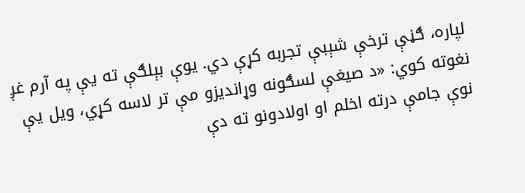لپاره، ګڼې ترخې شېبې تجربه کړې دي. یوې بېلګې ته یې په آرم غږ نغوته کوي: «د صیغې لسګونه وړاندیزو مې تر لاسه کړي، ویل یې نوې جامې درته اخلم او اولادونو ته دې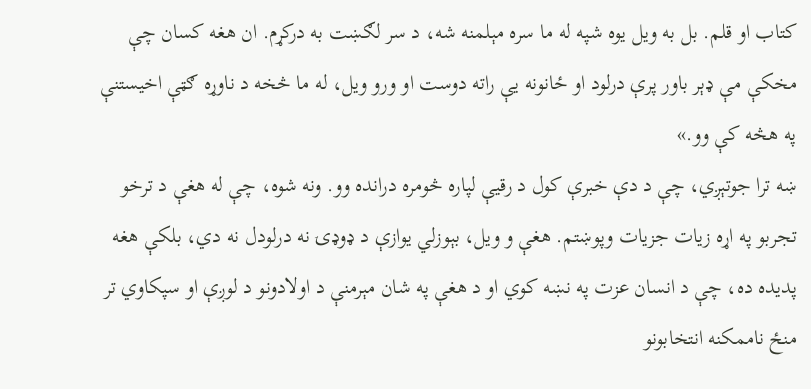کتاب او قلم. بل به ویل یوه شپه له ما سره مېلمنه شه، د سر لګښت به درکړم. ان هغه کسان چې مخکې مې ډېر باور پرې درلود او ځانونه یې راته دوست او ورو ویل، له ما څخه د ناوړه ګټې اخیستنې په هڅه کې وو.»
ښه ترا جوتېږي، چې د دې خبرې کول د رقیې لپاره څومره درانده وو. ونه شوه، چې له هغې د ترخو تجربو په اړه زیات جزیات وپوښتم. هغې و ویل، بېوزلي یوازې د ډوډۍ نه درلودل نه دي، بلکې هغه پدیده ده، چې د انسان عزت په نښه کوي او د هغې په شان مېرمنې د اولادونو د لوږې او سپکاوي تر منځ ناممکنه انتخابونو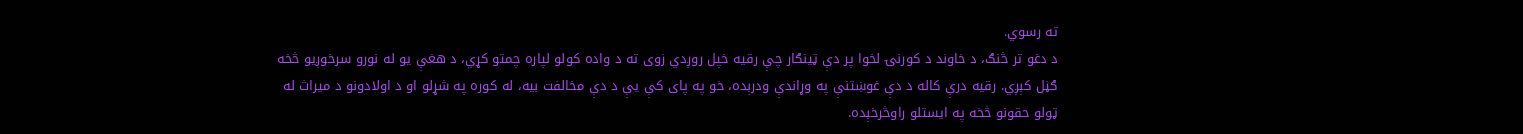ته رسوي.
د دغو تر څنګ، د خاوند د کورنۍ لخوا پر دې ټینګار چې رقیه خپل روږدي زوی ته د واده کولو لپاره چمتو کړي، د هغې یو له نورو سرخوږیو څخه ګڼل کېږي. رقیه درې کاله د دې غوښتنې په وړاندې ودرېده، خو په پای کې یې د دې مخالفت بیه، له کوره په شړلو او د اولادونو د میراث له ټولو حقونو څخه په ایستلو راوڅرخېده.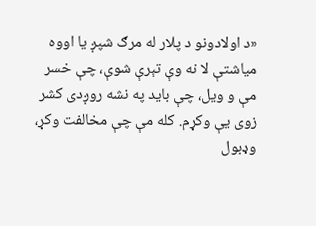«د اولادونو د پلار له مرګ شپږ یا اووه میاشتې لا نه وې تېرې شوې، چې خسر مې و ویل، چې باید په نشه روږدی کشر زوی یې وکړم. کله مې چې مخالفت وکړ، وډبول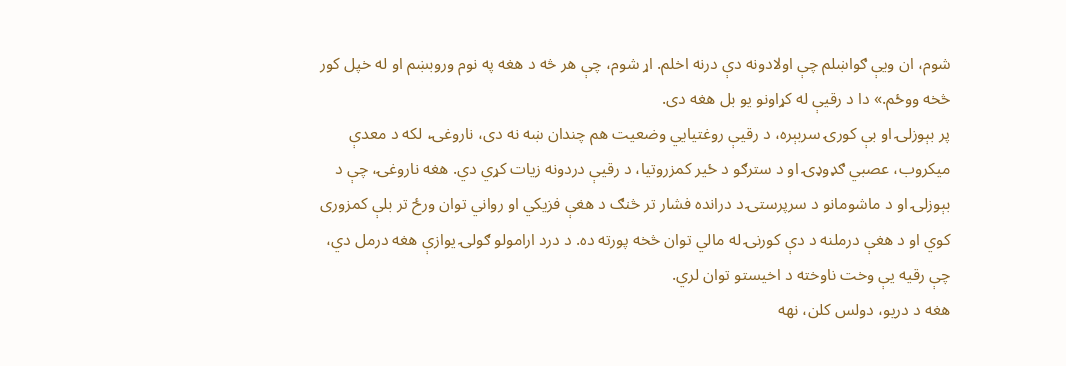شوم، ان ویې ګواښلم چې اولادونه دې درنه اخلم. اړ شوم، چې هر څه د هغه په نوم وروبښم او له خپل کور څخه ووځم.» دا د رقیې له کړاونو یو بل هغه دی.
پر بېوزلۍ او بې کورۍ سربېره، د رقیې روغتیايي وضعیت هم چندان ښه نه دی، ناروغۍ، لکه د معدې میکروب، عصبي ګډوډۍ او د سترګو د ځیر کمزروتیا، د رقیې دردونه زیات کړي دي. هغه ناروغۍ، چې د بېوزلۍ او د ماشومانو د سرپرستۍ د درانده فشار تر څنګ د هغې فزیکي او رواني توان ورځ تر بلې کمزوری کوي او د هغې درملنه د دې کورنۍ له مالي توان څخه پورته ده. د درد ارامولو ګولۍ یوازې هغه درمل دي، چې رقیه یې وخت ناوخته د اخیستو توان لري.
هغه د دریو، دولس کلن، نهه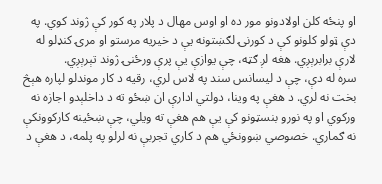او پنځه کلن اولادونو مور ده او اوس مهال د پلار په کور کې ژوند کوي. په دې ټولو کلونو کې د کورنۍ لګښتونه یې د خیریه مرستو او مرۍ کنډلو له لارې برابرېږي. هغه لږ ګټه، چې یوازې یې پرې ورځنۍ ژوند تېرېږي.
سره له دې، چې د لیسانس سند په لاس لري، رقیه د کار موندلو لپاره هېڅ بخت نه لري. د هغې په وینا، دولتي ادارې ان ښځو ته د داخلېدو اجازه نه ورکوي او په نورو بنسټونو کې یې هم هغې ته ویلي، چې ښځینه کارکوونکې نه ګماري. خصوصي ښوونځي هم د کاري تجربې نه لرلو په پلمه، د هغې د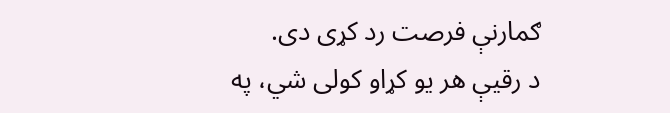ګمارنې فرصت رد کړی دی.
د رقیې هر یو کړاو کولی شي، په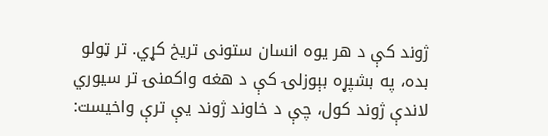ژوند کې د هر یوه انسان ستونی تریخ کړي. تر ټولو بده، په بشپړه بېوزلۍ کې د هغه واکمنۍ تر سیوري لاندې ژوند کول، چې د خاوند ژوند یې ترې واخیست: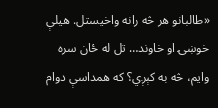«طالبانو هر څه رانه واخیستل. هیلې خوښۍ او خاوند… تل له ځان سره وایم، څه به کېږي؟ که همداسې دوام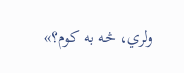ولري، څه به کوم؟»